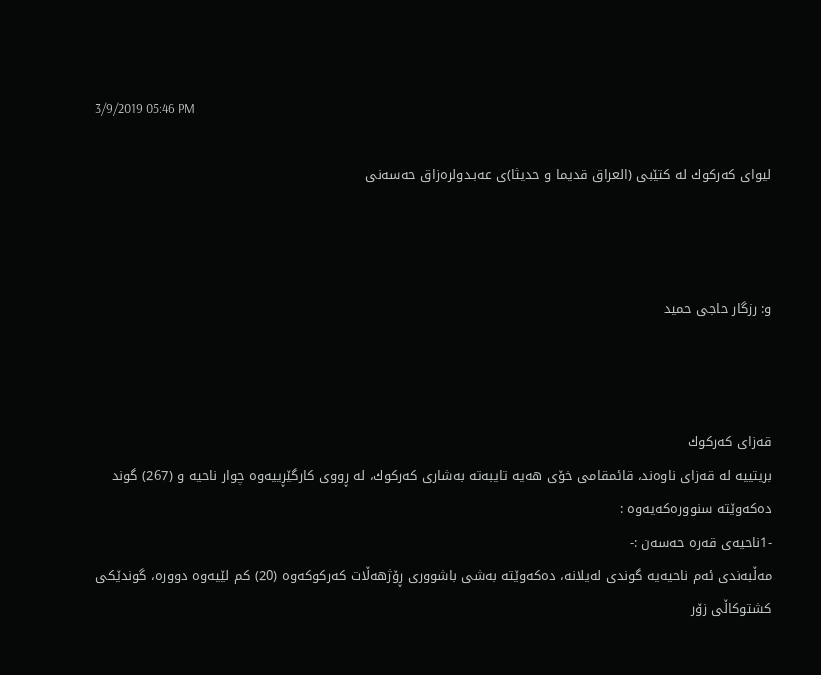3/9/2019 05:46 PM

لیوای‌ كه‌ركوك له‌ كتێبی (العراق قدیما و حدیثا)ی عه‌بـدولره‌زاق حه‌سه‌نی



و: رزگار حاجی‌ حمید



قه‌زای‌ كه‌ركوك
بریتییه‌ له‌ قه‌زای‌ ناوه‌ند، قائمقامی‌ خۆی‌ هه‌یه‌ تایبه‌ته‌ به‌شاری‌ كه‌ركوك، له‌ ڕووی‌ كارگێڕییه‌وه‌ چوار ناحیه‌ و (267) گوند ده‌كه‌وێته‌ سنووره‌كه‌یه‌وه‌ :
-1ناحیه‌ی‌ قه‌ره‌ حه‌سه‌ن :-
مه‌ڵبه‌ندی‌ ئه‌م ناحیه‌یه‌ گوندی‌ له‌یلانه‌، ده‌كه‌وێته‌ به‌شی‌ باشووری‌ ڕۆژهه‌ڵات كه‌ركوكه‌وه‌ (20) كم لێیه‌وه‌ دووره‌، گوندێكی‌ كشتوكاڵی‌ زۆر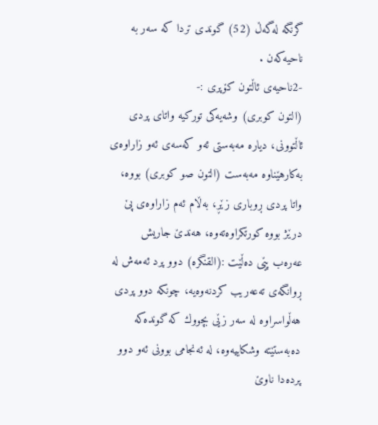گرنگه‌ له‌گه‌ڵ‌ (52) گوندی تردا كه‌ سه‌ر به‌ ناحیه‌كه‌ن .
-2ناحیه‌ی‌ ئاڵتون كۆپری‌ :-
(التون كوبری‌) وشه‌یه‌كی‌ توركیه‌ واتای‌ پردی‌ ئاڵتوونی‌، دیاره‌ مه‌به‌ستی ئه‌و كه‌سه‌ی‌ ئه‌و زاراوه‌ی‌ به‌كارهێناوه‌ مه‌به‌ست (التون صو كوبری‌) بووه‌، واتا پردی‌ ڕوباری‌ زێڕ، به‌ڵام ئه‌م زاراوه‌ی‌ پێ درێژ بووه‌ كورتكراوه‌ته‌وه‌، هه‌ندێ‌ جاریش عه‌ره‌ب پێی‌ ده‌ڵێت :(القنگره‌) دوو پرد ئه‌مه‌ش له‌ ڕوانگه‌ی‌ ته‌عه‌ریب كردنه‌وه‌یه‌، چونكه‌ دوو پردی‌ هه‌ڵواسراوە له‌ سه‌ر زێی‌ بچووك كه‌ گونده‌كه‌ ده‌به‌ستێته‌ وشكاییه‌وه‌، له‌ ئه‌نجامی‌ بوونی‌ ئه‌و دوو پرده‌دا ناوێ‌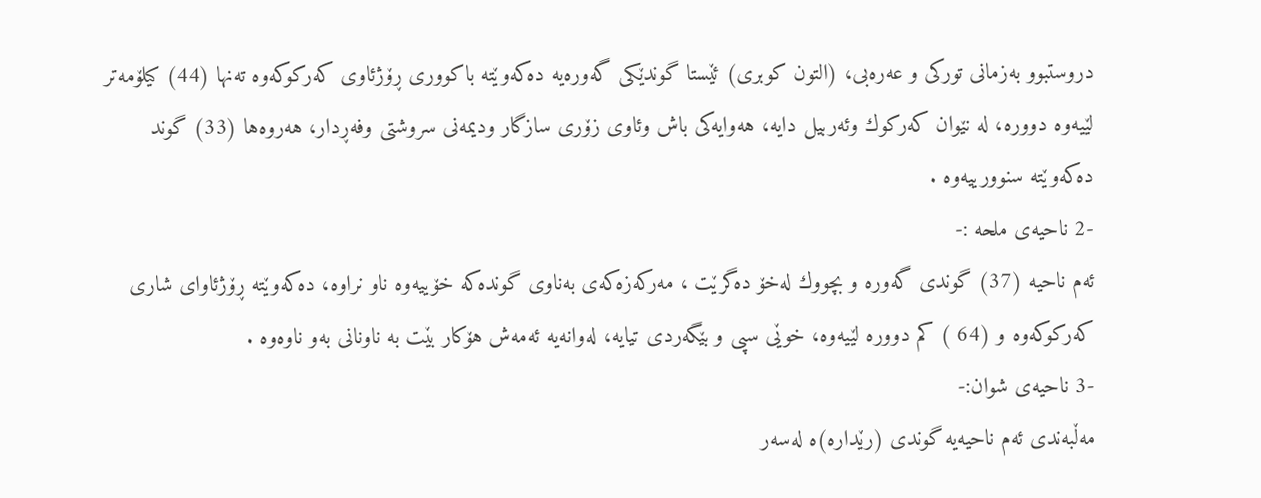دروستبوو به‌زمانی‌ توركی‌ و عه‌ره‌بی‌، (التون كوبری‌) ئێستا گوندێكی‌ گه‌وره‌یه‌ ده‌كه‌وێته‌ باكووری‌ ڕۆژئاوی‌ كه‌ركوكه‌وه‌ ته‌نها (44) كیلۆمه‌تر لێیه‌وه‌ دووره‌، له‌ نێوان كه‌ركوك وئه‌ربیل دایه‌، هه‌وایه‌كی‌ باش وئاوی‌ زۆری‌ سازگار ودیمه‌نی‌ سروشتی‌ وفه‌ڕدار، هه‌روه‌ها (33) گوند ده‌كه‌وێته‌ سنوورییه‌وه‌ .
-2 ناحیه‌ی‌ ملحه‌ :-
ئه‌م ناحیه‌ (37) گوندی‌ گه‌وره‌ و بچووك له‌خۆ ده‌گرێت ، مه‌ركه‌زه‌كه‌ی‌ به‌ناوی‌ گونده‌كه‌ خۆییه‌وه‌ ناو نراوه‌، ده‌كه‌وێته‌ ڕۆژئاوای‌ شاری‌ كه‌ركوكه‌وه‌ و (64 ) كم دووره‌ لێیه‌وه‌، خوێی‌ سپی‌ و بێگه‌ردی‌ تیایه‌، له‌وانه‌یه‌ ئه‌مه‌ش هۆكار بێت به‌ ناونانی‌ به‌و ناوه‌وه‌ .
-3 ناحیه‌ی‌ شوان:-
مه‌ڵبه‌ندی‌ ئه‌م ناحیه‌یه‌ گوندی‌ (رێداره‌)ه‌ له‌سه‌ر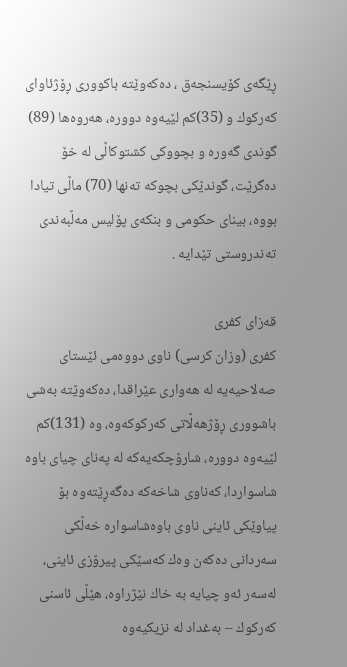ڕێگه‌ی‌ كۆیسنجه‌ق ، ده‌كه‌وێته‌ باكووری‌ ڕۆژئاوای‌ كه‌ركوك و (35)كم لێیه‌وه‌ دووره‌، هه‌روه‌ها (89) گوندی‌ گه‌وره‌ و بچووكی‌ كشتوكاڵی‌ له‌ خۆ ده‌گرێت، گوندێكی‌ بچوكه‌ ته‌نها (70) ماڵی‌ تیادا بووه‌، بینای‌ حكومی‌ و بنكه‌ی‌ پۆلیس مه‌ڵبه‌ندی‌ ته‌ندروستی‌ تێدایه‌ .

قه‌زای‌ كفری‌
كفری‌ (وزان كرسی) ناوی‌ دووه‌می‌ ئێستای‌ صه‌لاحیه‌یه‌ له‌ هه‌واری‌ عێراقدا، ده‌كه‌وێته‌ به‌شی‌ باشووری‌ ڕۆژهه‌ڵاتی‌ كه‌ركوكه‌وه‌، وه‌ (131)كم لێیه‌وه‌ دووره‌، شارۆچكه‌یه‌كه‌ له‌ په‌نای‌ چیای‌ باوه‌ شاسواردا، كه‌ناوی‌ شاخه‌كه‌ ده‌گه‌ڕێته‌وه‌ بۆ پیاوێكی‌ ئاینی‌ ناوی‌ باوه‌شاسواره‌ خه‌ڵكی‌ سه‌ردانی‌ ده‌كه‌ن وه‌ك كه‌سێكی‌ پیرۆزی‌ ئاینی‌، له‌سه‌ر ئه‌و چیایه‌ به‌ خاك نێژراوه‌، هێڵی‌ ئاسنی‌ كه‌ركوك – به‌غداد له‌ نزیكیه‌وه‌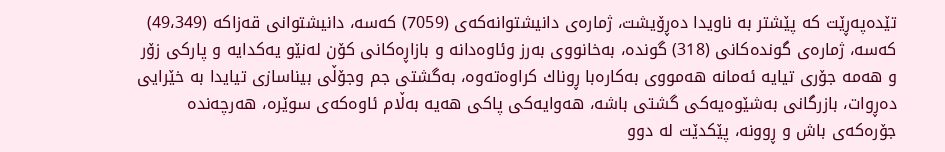تێده‌په‌ڕێت كه‌ پێشتر به‌ ناویدا ده‌ڕۆیشت، ژماره‌ی‌ دانیشتوانه‌كه‌ی‌ (7059) كه‌سه‌، دانیشتوانی‌ قه‌زاكه‌ (49،349) كه‌سه‌، ژماره‌ی‌ گونده‌كانی‌ (318) گونده‌، به‌خانووی‌ به‌رز وئاوه‌دانه‌ و بازاڕه‌كانی‌ كۆن له‌نێو یه‌كدایه‌ و پاركی‌ زۆر و هه‌مه‌ جۆری‌ تیایه‌ ئه‌مانه‌ هه‌مووی‌ به‌كاره‌با ڕوناك كراوه‌ته‌وه‌، به‌گشتی‌ جم وجۆڵی‌ بیناسازی‌ تیایدا به‌ خێرایی ده‌ڕوات، بازرگانی‌ به‌شێوه‌یه‌كی‌ گشتی‌ باشه‌، هه‌وایه‌كی‌ پاكی‌ هه‌یه‌ به‌ڵام ئاوه‌كه‌ی‌ سوێره‌، هه‌رچه‌نده‌ جۆره‌كه‌ی‌ باش و ڕوونه‌، پێكدێت له‌ دوو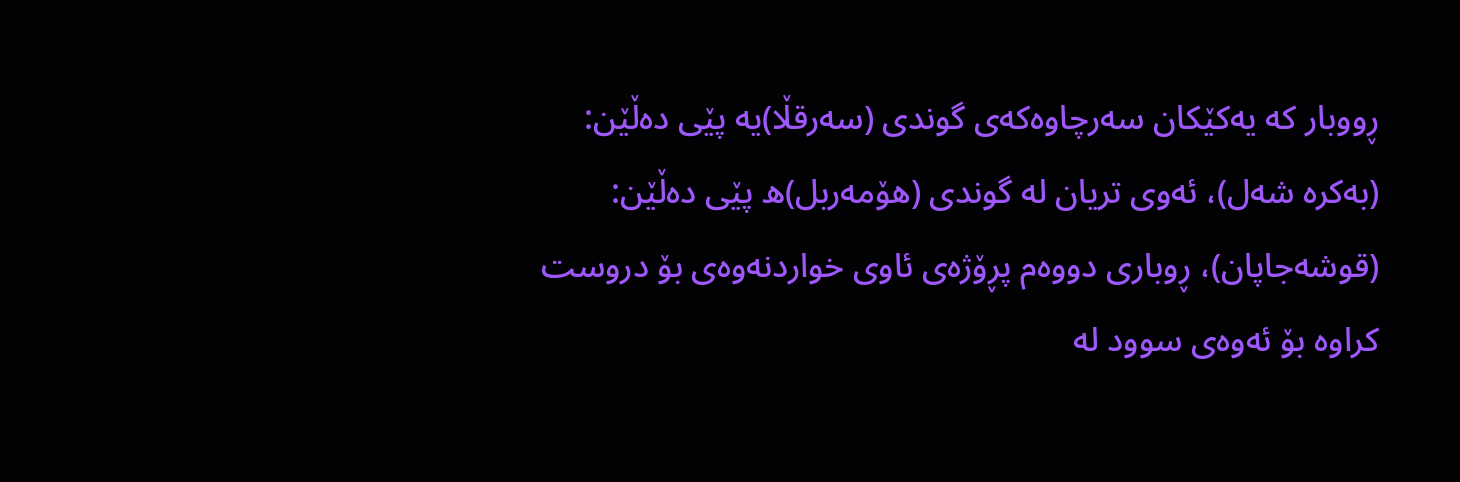ڕووبار كه‌ یه‌كێكان سه‌رچاوه‌كه‌ی‌ گوندی‌ (سه‌رقڵا)یه‌ پێی‌ ده‌ڵێن: (به‌كره‌ شه‌ل)، ئه‌وی‌ تریان له‌ گوندی‌ (هۆمه‌ربل)ه‌ پێی‌ ده‌ڵێن: (قوشه‌جاپان)، ڕوباری‌ دووه‌م پڕۆژه‌ی‌ ئاوی‌ خواردنه‌وه‌ی‌ بۆ دروست كراوه‌ بۆ ئه‌وه‌ی‌ سوود له‌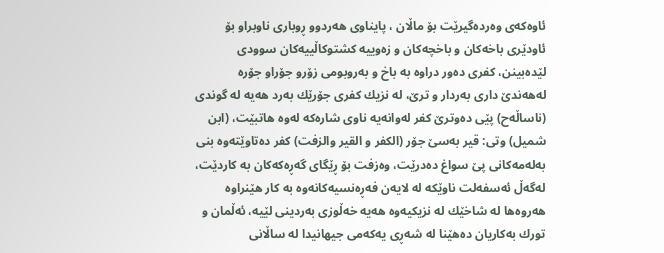ئاوه‌كه‌ی‌ وه‌رده‌گیرێت بۆ ماڵان ، پایناوی‌ هه‌ردوو ڕوباری‌ ناوبراو بۆ ئاودێری‌ باخه‌كان و باخچه‌كان و زه‌وییه‌ كشتوكاڵییه‌كان سوودی‌ لێده‌بینن، كفری‌ ده‌ور دراوه‌ به‌ باخ و به‌روبومی‌ زۆرو جۆراو جۆره‌ له‌هه‌ندێ‌ داری‌ به‌ردار و ترێ‌، له‌ نزیك كفری‌ جۆرێك به‌رد هه‌یه‌ له‌ گوندی‌ (ناساڵه‌ح) پێی‌ ده‌وترێ كفر له‌وانه‌یه‌ ناوی‌ شاره‌كه‌ له‌وه‌ هاتبێت، (ابن شمیل) وتی‌: قیر به‌سێ جۆر (الكفر و القیر والزفت) كفر ده‌تاوێته‌وه‌ بنی‌ به‌له‌مه‌كانی‌ پێ سواغ ده‌درێت، وه‌زفت بۆ ڕێگای‌ گه‌ڕه‌كه‌كان به‌ كاردێت، له‌گه‌ڵ ئه‌سفه‌لت ناوێكه‌ له‌ لایه‌ن فه‌ڕه‌نسیه‌كانه‌وه‌ به‌ كار هێنراوه‌ هه‌روه‌ها له‌ شاخێك له‌ نزیكیه‌وه‌ هه‌یه‌ خه‌ڵوزی‌ به‌ردینی‌ لێیه‌، ئه‌ڵمان و تورك به‌كاریان ده‌هێنا له‌ شه‌ڕی‌ یه‌كه‌می‌ جیهانیدا له‌ ساڵانی‌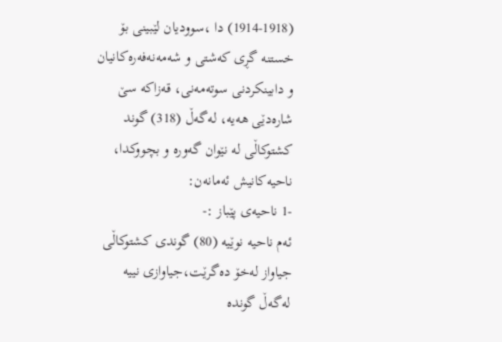(1914-1918) دا ،سوودیان لێبینی‌ بۆ خستنه‌ گڕی‌ كه‌شتی‌ و شه‌مه‌نه‌فه‌ره‌كانیان و دابینكردنی‌ سوته‌مه‌نی‌، قه‌زاكه‌ سێ‌ شاره‌دێی‌ هه‌یه‌، له‌گه‌ڵ (318) گوند كشتوكاڵی‌ له‌ نێوان گه‌وره‌ و بچووكدا، ناحیه‌كانیش ئه‌مانه‌ن:
-1 ناحیه‌ی‌ پێباز :-
ئه‌م ناحیه‌ نوێیه‌ (80) گوندی‌ كشتوكاڵی‌ جیاواز له‌خۆ ده‌گرێت،جیاوازی‌ نییه‌ له‌گه‌ڵ گونده‌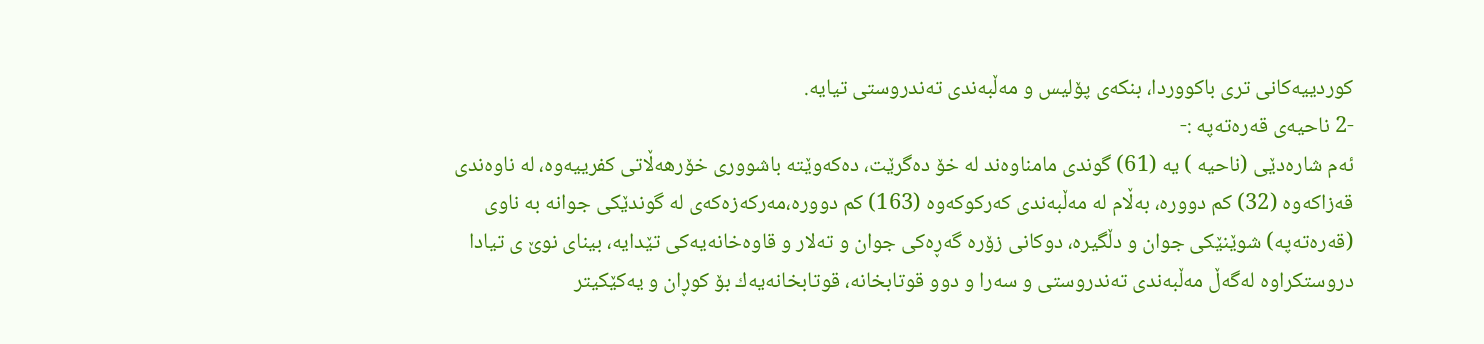كوردییه‌كانی‌ تری‌ باكووردا، بنكه‌ی‌ پۆلیس و مه‌ڵبه‌ندی‌ ته‌ندروستی‌ تیایه‌.
-2 ناحیه‌ی‌ قه‌ره‌ته‌په‌ :-
ئه‌م شاره‌دێی (ناحیه‌ ) یه‌ (61) گوندی‌ مامناوه‌ند له‌ خۆ ده‌گرێت، ده‌كه‌وێته‌ باشووری‌ خۆرهه‌ڵاتی‌ كفرییه‌وه‌، له‌ ناوه‌ندی‌ قه‌زاكه‌وه‌ (32) كم دووره‌، به‌ڵام له‌ مه‌ڵبه‌ندی‌ كه‌ركوكه‌وه‌ (163) كم دووره‌،مه‌ركه‌زه‌كه‌ی‌ له‌ گوندێكی‌ جوانه‌ به‌ ناوی‌ (قه‌ره‌ته‌په‌) شوێنێكی‌ جوان و دڵگیره‌، دوكانی‌ زۆره‌ گه‌ڕه‌كی‌ جوان و ته‌لار و قاوه‌خانه‌یه‌كی‌ تێدایه‌، بینای‌ نوێ‌ ی‌ تیادا دروستكراوه‌ له‌گه‌ڵ‌ مه‌ڵبه‌ندی‌ ته‌ندروستی‌ و سه‌را و دوو قوتابخانه‌، قوتابخانه‌یه‌ك بۆ كوڕان و یه‌كێكیتر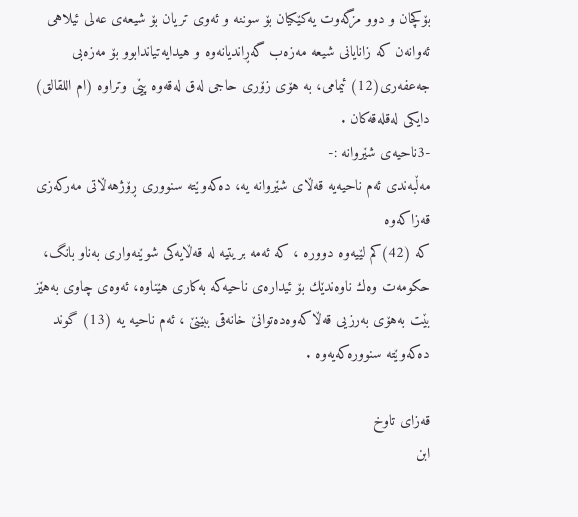بۆكچان و دوو مزگه‌وت یه‌كێكیان بۆ سوننه‌ و ئه‌وی‌ تریان بۆ شیعه‌ی‌ عه‌لی‌ ئیلاهی‌ ئه‌وانه‌ن كه‌ زانایانی‌ شیعه‌ مه‌زه‌ب گه‌ڕاندیانه‌وه‌ و هیدایه‌تیاندابوو بۆ مه‌زه‌بی‌ جه‌عفه‌ری‌(12) ئیمامی‌، به‌ هۆی‌ زۆری‌ حاجی‌ له‌ق له‌قه‌وه‌ پێی‌ وتراوه‌ (ام اللقالق) دایكی‌ له‌قله‌قه‌كان .
-3ناحیه‌ی‌ شێروانه‌ :-
مه‌ڵبه‌ندی‌ ئه‌م ناحیه‌یه‌ قه‌ڵای‌ شێروانه‌ یه‌، ده‌كه‌وێته‌ سنووری‌ ڕۆژهه‌ڵاتی‌ مه‌ركه‌زی‌ قه‌زاكه‌وه‌
كه‌ (42)كم لێیه‌وه‌ دووره‌ ، كه‌ ئه‌مه‌ بریتیه‌ له‌ قه‌ڵایه‌كی‌ شوێنه‌واری‌ به‌ناو بانگ، حكومه‌ت وه‌ك ناوه‌ندێك بۆ ئیداره‌ی‌ ناحیه‌كه‌ به‌كاری‌ هێناوه‌، ئه‌وه‌ی‌ چاوی‌ به‌هێز بێت به‌هۆی‌ به‌رزیی قه‌ڵاكه‌وه‌ده‌توانێ‌ خانه‌قی‌ ببێنێ ، ئه‌م ناحیه‌ یه‌ (13) گوند ده‌كه‌وێته‌ سنووره‌كه‌یه‌وه‌ .

قه‌زای‌ تاوخ
ابن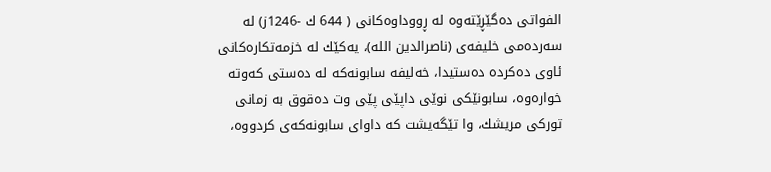الفواتی‌ ده‌گێڕێته‌وه‌ له‌ ڕووداوه‌كانی‌ ( 644 ك -1246ز) له‌ سه‌رده‌می‌ خلیفه‌ی‌ (ناصرالدین الله‌)، یه‌كێك له‌ خزمه‌تكاره‌كانی‌ ئاوی‌ ده‌كرده‌ ده‌ستیدا، خه‌لیفه‌ سابونه‌كه‌ له‌ ده‌ستی‌ كه‌وته‌ خواره‌وه‌، سابونێكی‌ نوێی داپێی پێی وت ده‌قوق به‌ زمانی‌ توركی‌ مریشك، وا تێگه‌یشت كه‌ داوای‌ سابونه‌كه‌ی‌ كردووه‌،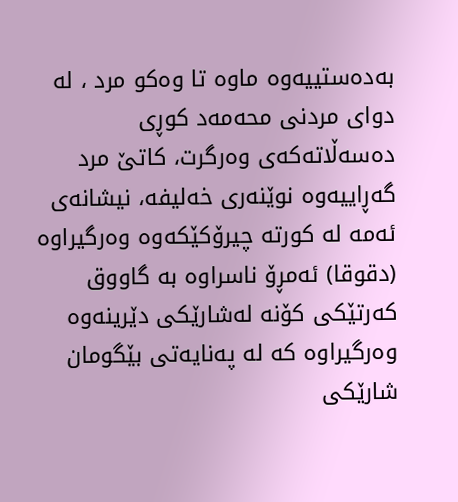به‌ده‌ستییه‌وه‌ ماوه‌ تا وه‌كو مرد ، له‌ دوای‌ مردنی‌ محه‌مه‌د كوڕی‌ ده‌سه‌ڵاته‌كه‌ی‌ وه‌رگرت، كاتێ‌ مرد گه‌ڕاییه‌وه‌ نوێنه‌ری‌ خه‌لیفه‌، نیشانه‌ی‌ ئه‌مه‌ له‌ كورته‌ چیرۆكێكه‌وه‌ وه‌رگیراوه‌ (دقوقا) ئه‌مڕۆ ناسراوه‌ به‌ گاووق كه‌رتێكی‌ كۆنه‌ له‌شارێكی‌ دێرینه‌وه‌ وه‌رگیراوه‌ كه‌ له‌ په‌نایه‌تی‌ بێگومان شارێكی‌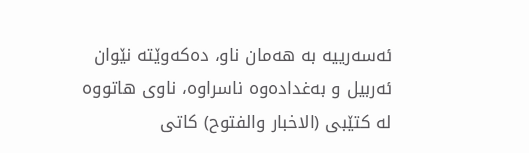ئه‌سه‌رییه‌ به‌ هه‌مان ناو، ده‌كه‌وێته‌ نێوان ئه‌ربیل و به‌غداده‌وه‌ ناسراوه‌، ناوی‌ هاتووه‌ له‌ كتێبی‌ (الاخبار والفتوح) كاتی‌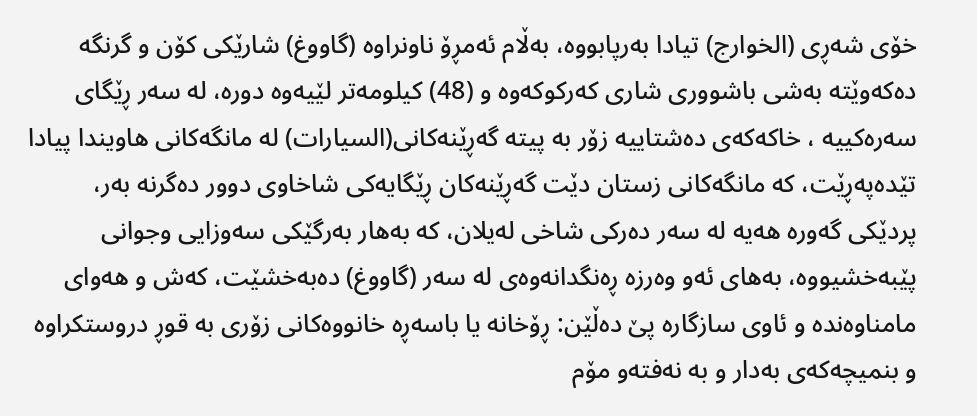خۆی‌ شه‌ڕی‌ (الخوارج) تیادا به‌رپابووه‌، به‌ڵام ئه‌مڕۆ ناونراوه‌ (گاووغ) شارێكی‌ كۆن و گرنگه‌ ده‌كه‌وێته‌ به‌شی‌ باشووری‌ شاری‌ كه‌ركوكه‌وه‌ و (48) كیلومه‌تر لێیه‌وه‌ دوره‌، له‌ سه‌ر ڕێگای‌ سه‌ره‌كییه‌ ، خاكه‌كه‌ی‌ ده‌شتاییه‌ زۆر به‌ پیته‌ گه‌ڕێنه‌كانی‌(السیارات) له‌ مانگه‌كانی‌ هاویندا پیادا تێده‌په‌ڕێت، كه‌ مانگه‌كانی‌ زستان دێت گه‌ڕێنه‌كان ڕێگایه‌كی‌ شاخاوی‌ دوور ده‌گرنه‌ به‌ر، پردێكی‌ گه‌وره‌ هه‌یه‌ له‌ سه‌ر ده‌ركی‌ شاخی‌ له‌یلان، كه‌ به‌هار به‌رگێكی‌ سه‌وزایی وجوانی‌ پێبه‌خشیووه‌، به‌های‌ ئه‌و وه‌رزه‌ ڕه‌نگدانه‌وه‌ی‌ له‌ سه‌ر (گاووغ) ده‌به‌خشێت، كه‌ش و هه‌وای‌ مامناوه‌نده‌ و ئاوی‌ سازگاره‌ پێ‌ ده‌ڵێن: ڕۆخانه‌ یا باسه‌ڕه‌ خانووه‌كانی‌ زۆری‌ به‌ قوڕ دروستكراوه‌ و بنمیچه‌كه‌ی‌ به‌دار و به‌ نه‌فته‌و مۆم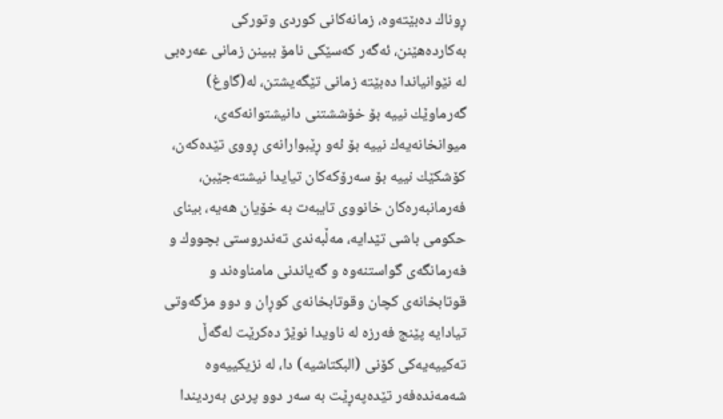ڕوناك ده‌بێته‌وه‌، زمانه‌كانی‌ كوردی‌ وتوركی‌ به‌كارده‌هێنن، ئه‌گه‌ر كه‌سێكی‌ نامۆ ببینن زمانی‌ عه‌ره‌بی‌ له‌ نێوانیاندا ده‌بێته‌ زمانی‌ تێگه‌یشتن، له‌(گاوغ) گه‌رماوێك نییه‌ بۆ خۆششتنی‌ دانیشتوانه‌كه‌ی‌، میوانخانه‌یه‌ك نییه‌ بۆ ئه‌و ڕێبوارانه‌ی‌ ڕووی‌ تێده‌كه‌ن، كۆشكێك نییه‌ بۆ سه‌رۆكه‌كان تیایدا نیشته‌جێبن، فه‌رمانبه‌ره‌كان خانووی‌ تایبه‌ت به‌ خۆیان هه‌یه‌، بینای‌ حكومی‌ باشی‌ تێدایه‌، مه‌ڵبه‌ندی‌ ته‌ندروستی‌ بچووك و فه‌رمانگه‌ی‌ گواستنه‌وه‌ و گه‌یاندنی‌ مامناوه‌ند و قوتابخانه‌ی‌ كچان وقوتابخانه‌ی‌ كوڕان و دوو مزگه‌وتی‌ تیادایه‌ پێنج فه‌رزه‌ له‌ ناویدا نوێژ ده‌كرێت له‌گه‌ڵ ته‌كییه‌یه‌كی‌ كۆنی‌ (البكتاشیه‌) دا، له‌ نزیكییه‌وه‌ شه‌مه‌نده‌فه‌ر تێده‌په‌ڕێت به‌ سه‌ر دوو پردی‌ به‌ردیندا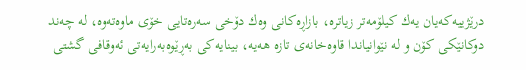درێژییه‌كه‌یان یه‌ك كیلۆمه‌تر زیاتره‌، بازاڕه‌كانی‌ وه‌ك دۆخی‌ سه‌ره‌تایی‌ خۆی‌ ماوه‌ته‌وه‌، له‌ چه‌ند دوكانێكی‌ كۆن و له‌ نێوانیاندا قاوه‌خانه‌ی‌ تازه‌ هه‌یه‌، بینایه‌كی‌ به‌ڕێوه‌به‌رایه‌تی‌ ئه‌وقافی‌ گشتی‌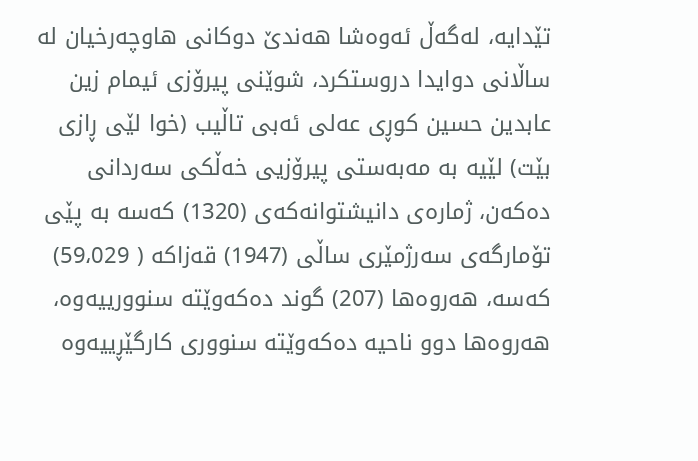تێدایه‌، له‌گه‌ڵ ئه‌وه‌شا هه‌ندێ‌ دوكانی هاوچه‌رخیان له‌ ساڵانی‌ دوایدا دروستكرد، شوێنی‌ پیرۆزی‌ ئیمام زین عابدین حسین كوڕی‌ عه‌لی‌ ئه‌بی‌ تاڵیب (خوا لێی ڕازی‌ بێت) لێیه‌ به‌ مه‌به‌ستی‌ پیرۆزیی خه‌ڵكی‌ سه‌ردانی‌ ده‌كه‌ن، ژماره‌ی‌ دانیشتوانه‌كه‌ی‌ (1320) كه‌سه‌ به‌ پێی‌ تۆمارگه‌ی‌ سه‌رژمێری‌ ساڵی‌ (1947) قه‌زاكه‌ ( 59،029) كه‌سه‌، هه‌روه‌ها (207) گوند ده‌كه‌وێته‌ سنوورییه‌وه‌، هه‌روه‌ها دوو ناحیه‌ ده‌كه‌وێته‌ سنووری‌ كارگێڕییه‌وه‌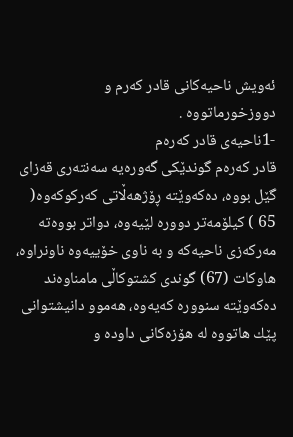ئه‌ویش ناحیه‌كانی‌ قادر كه‌رم و دووزخورماتووه‌ .
-1ناحیه‌ی‌ قادر كه‌ره‌م
قادر كه‌ره‌م گوندێكی‌ گه‌وره‌یه‌ سه‌نته‌ری‌ قه‌زای‌ گێل بووه‌، ده‌كه‌وێته‌ ڕۆژهه‌ڵاتی‌ كه‌ركوكه‌وه‌( 65 ) كیلۆمه‌تر دووره‌ لێیه‌وه‌، دواتر بووه‌ته‌ مه‌ركه‌زی‌ ناحیه‌كه‌ و به‌ ناوی‌ خۆییه‌وه‌ ناونراوه‌، هاوكات (67) گوندی‌ كشتوكاڵی‌ مامناوه‌ند ده‌كه‌وێته‌ سنووره‌ كه‌یه‌وه‌، هه‌موو دانیشتوانی‌ پێك هاتووه‌ له‌ هۆزه‌كانی‌ داوده‌ و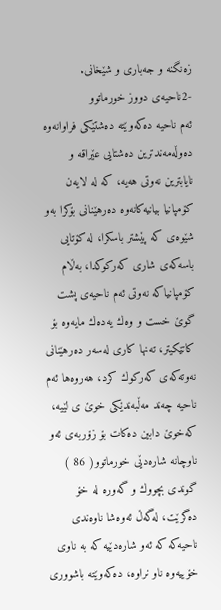زه‌نگنه‌ و جه‌باری‌ و شێخانی‌.
-2ناحیه‌ی‌ دووز خورماتوو
ئه‌م ناحیه‌ ده‌كه‌وێته‌ ده‌شتێكی‌ فراوانه‌وه‌ ده‌وڵه‌مه‌ندترین ده‌شتایی‌ عێراقه‌ و نایابترین نه‌وتی‌ هه‌یه‌، كه‌ له‌ لایه‌ن كۆمپانیا بیانیه‌كانه‌وه‌ ده‌رهێنانی‌ بۆكرا به‌و شێوه‌ی‌ كه‌ پێشتر باسكرا، له‌ كۆتایی باسه‌كه‌ی‌ شاری‌ كه‌ركوكدا، به‌ڵام كۆمپانیاكه‌ نه‌وتی‌ ئه‌م ناحیه‌ی‌ پشت گوێ‌ خست و وه‌ك یه‌ده‌ك مایه‌وه‌ بۆ كاتێكیتر، ته‌نها كاری‌ له‌سه‌ر ده‌رهێنانی‌ نه‌وته‌كه‌ی‌ كه‌ركوك كرد، هه‌روه‌ها ئه‌م ناحیه‌ چه‌ند مه‌ڵبه‌ندێكی‌ خوێ‌ ی لێیه‌، كه‌خوێ‌ دابین ده‌كات بۆ زۆربه‌ی‌ ئه‌و ناوچانه‌ شاره‌دێی خورماتوو( 86 ) گوندی‌ بچووك و گه‌وره‌ له‌ خۆ ده‌گرێت، له‌گه‌ڵ ئه‌وه‌شا ناوه‌ندی‌ ناحیه‌كه‌ كه‌ ئه‌و شاره‌دێیه‌ كه‌ به‌ ناوی‌ خۆییه‌وه‌ ناو نراوه‌، ده‌كه‌وێته‌ باشووری‌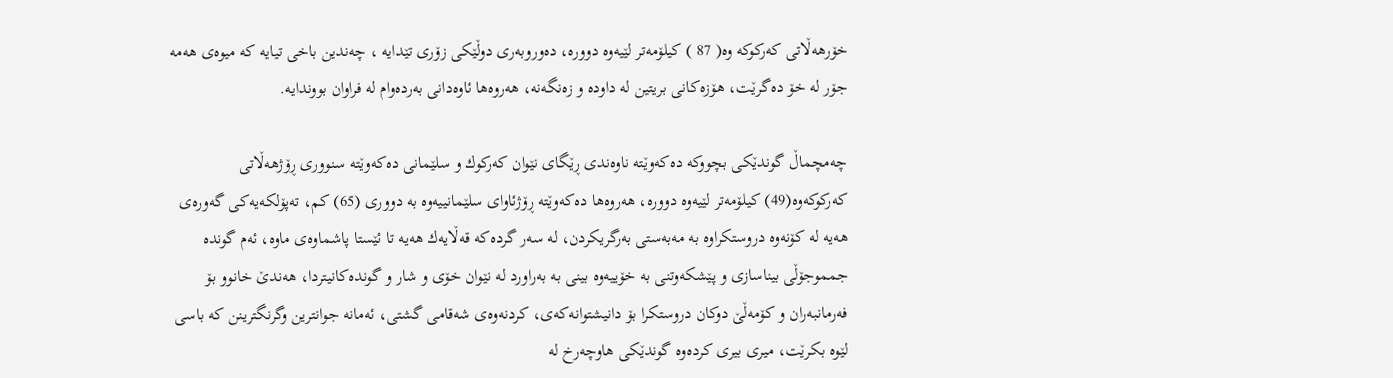خۆرهه‌ڵاتی‌ كه‌ركوكه‌ وه‌( 87 ) كیلۆمه‌تر لێیه‌وه‌ دووره‌، ده‌وروبه‌ری‌ دوڵێكی‌ زۆری‌ تێدایه‌ ، چه‌ندین باخی‌ تیایه‌ كه‌ میوه‌ی‌ هه‌مه‌ جۆر له‌ خۆ ده‌گرێت، هۆزه‌كانی‌ بریتین له‌ داوده‌ و زه‌نگه‌نه‌، هه‌روه‌ها ئاوه‌دانی‌ به‌رده‌وام له‌ فراوان بووندایه‌.

چه‌مچماڵ گوندێكی‌ بچووكه‌ ده‌كه‌وێته‌ ناوه‌ندی‌ ڕێگای‌ نێوان كه‌ركوك و سلێمانی‌ ده‌كه‌وێته‌ سنووری‌ ڕۆژهه‌ڵاتی‌ كه‌ركوكه‌وه‌(49) كیلۆمه‌تر لێیه‌وه‌ دووره‌، هه‌روه‌ها ده‌كه‌وێته‌ ڕۆژئاوای‌ سلێمانییه‌وه‌ به‌ دووری‌ (65) كم، ته‌پۆلكه‌یه‌كی‌ گه‌وره‌ی‌ هه‌یه‌ له‌ كۆنه‌وه‌ دروستكراوه‌ به‌ مه‌به‌ستی‌ به‌رگریكردن، له‌ سه‌ر گرده‌كه‌ قه‌ڵایه‌ك هه‌یه‌ تا ئێستا پاشماوه‌ی‌ ماوه‌، ئه‌م گونده‌ جمموجۆڵی‌ بیناسازی‌ و پێشكه‌وتنی‌ به‌ خۆییه‌وه‌ بینی‌ به‌ به‌راورد له‌ نێوان خۆی‌ و شار و گونده‌كانیتردا، هه‌ندێ‌ خانوو بۆ فه‌رمانبه‌ران و كۆمه‌ڵێ‌ دوكان دروستكرا بۆ دانیشتوانه‌كه‌ی‌، كردنه‌وه‌ی‌ شه‌قامی‌ گشتی‌، ئه‌مانه‌ جوانترین وگرنگترینن كه‌ باسی‌ لێوه‌ بكرێت، میری‌ بیری‌ كرده‌وه‌ گوندێكی‌ هاوچه‌رخ له‌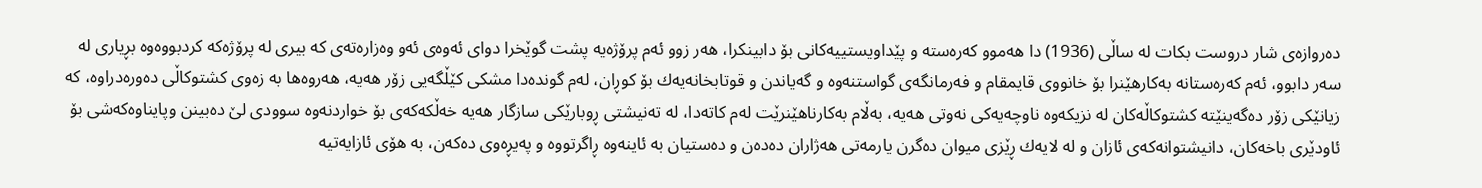ده‌روازه‌ی‌ شار دروست بكات له‌ ساڵی‌ (1936) دا هه‌موو كه‌ره‌سته‌ و پێداویستییه‌كانی‌ بۆ دابینكرا، هه‌ر زوو ئه‌م پرۆژه‌یه‌ پشت گوێخرا دوای‌ ئه‌وه‌ی‌ ئه‌و وه‌زاره‌ته‌ی‌ كه‌ بیری‌ له‌ پرۆژه‌كه‌ كردبووه‌وه‌ بڕیاری‌ له‌ سه‌ر دابوو، ئه‌م كه‌ره‌ستانه‌ به‌كارهێنرا بۆ خانووی‌ قایمقام و فه‌رمانگه‌ی‌ گواستنه‌وه‌ و گه‌یاندن و قوتابخانه‌یه‌ك بۆ كوڕان، له‌م گونده‌دا مشكی‌ كێڵگه‌یی زۆر هه‌یه‌، هه‌روه‌ها به‌ زه‌وی‌ كشتوكاڵی‌ ده‌وره‌دراوه‌، كه‌ زیانێكی‌ زۆر ده‌گه‌ینێته‌ كشتوكاڵه‌كان له‌ نزیكه‌وه‌ ناوچه‌یه‌كی‌ نه‌وتی‌ هه‌یه‌، به‌ڵام به‌كارناهێنرێت له‌م كاته‌دا، له‌ ته‌نیشتی ڕوبارێكی‌ سازگار هه‌یه‌ خه‌ڵكه‌كه‌ی‌ بۆ خواردنه‌وه‌ سوودی‌ لێ‌ ده‌بینن وپایناوه‌كه‌شی‌ بۆ ئاودێری‌ باخه‌كان، دانیشتوانه‌كه‌ی‌ ئازان و له‌ لایه‌ك ڕێزی‌ میوان ده‌گرن یارمه‌تی‌ هه‌ژاران ده‌ده‌ن و ده‌ستیان به‌ ئاینه‌وه‌ ڕاگرتووه‌ و په‌یڕه‌وی‌ ده‌كه‌ن، به‌ هۆی‌ ئازایه‌تیه‌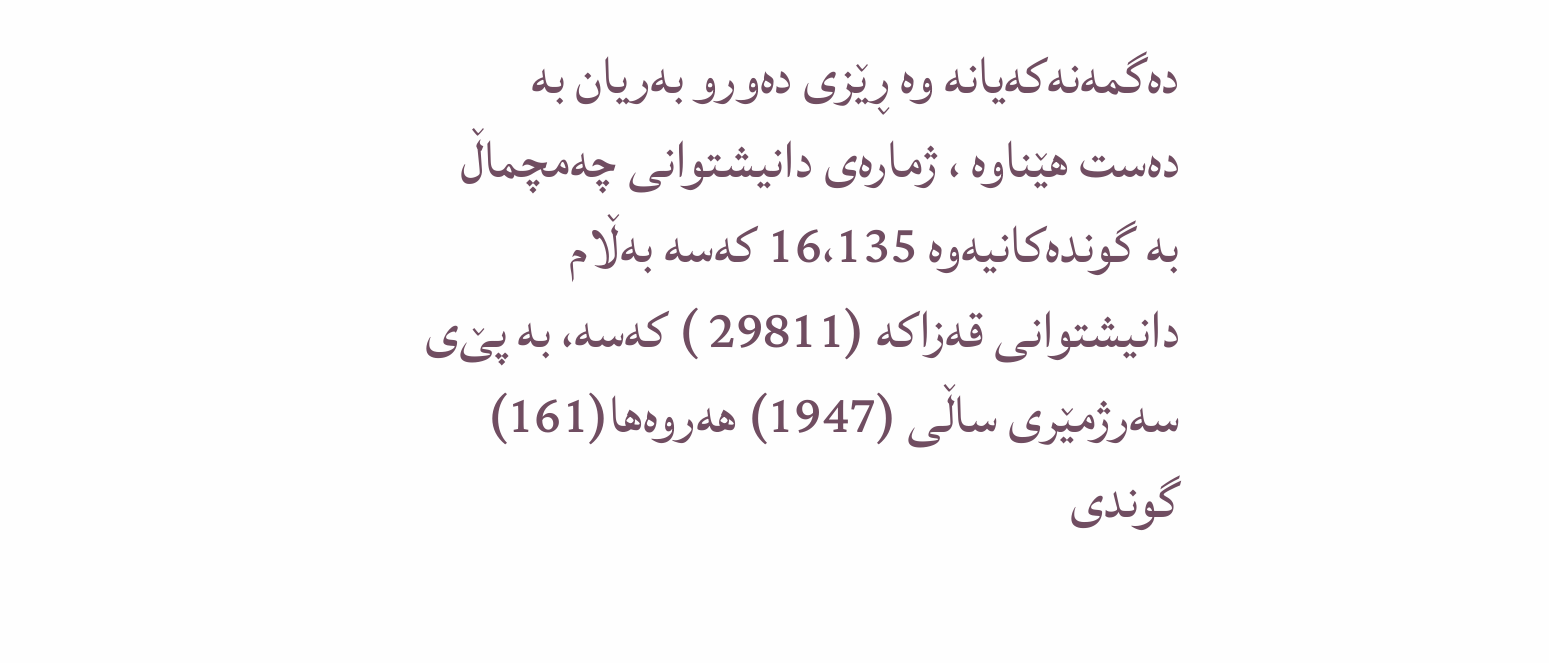ده‌گمه‌نه‌كه‌یانه‌ وه‌ ڕێزی‌ ده‌ورو به‌ریان به‌ ده‌ست هێناوه‌ ، ژماره‌ی‌ دانیشتوانی‌ چه‌مچماڵ به‌ گونده‌كانیه‌وه‌ 16،135 كه‌سه‌ به‌ڵام دانیشتوانی‌ قه‌زاكه‌ (29811 ) كه‌سه‌، به‌ پێ‌ی‌ سه‌رژمێری‌ ساڵی‌ (1947) هه‌روه‌ها(161) گوندی‌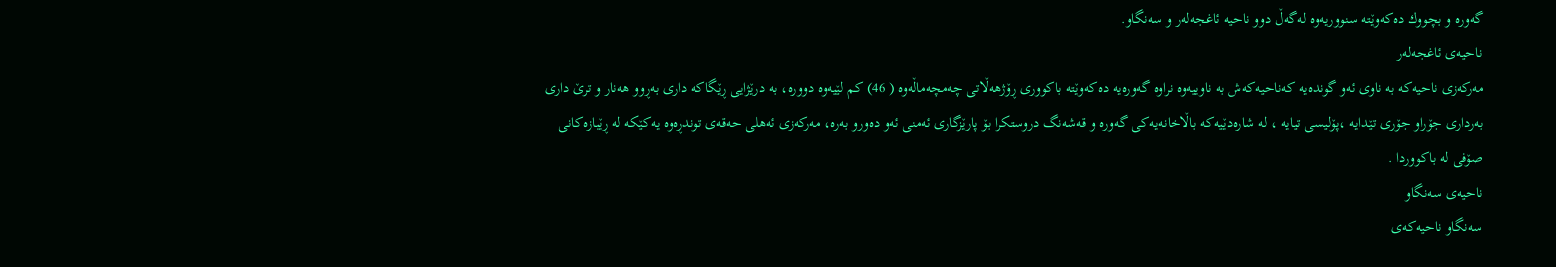گه‌وره‌ و بچووك ده‌كه‌وێته‌ سنووریه‌وه‌ له‌گه‌ڵ دوو ناحیه‌ ئاغجه‌له‌ر و سه‌نگاو.
ناحیه‌ی‌ ئاغجه‌له‌ر
مه‌ركه‌زی‌ ناحیه‌كه‌ به‌ ناوی‌ ئه‌و گونده‌یه‌ كه‌ناحیه‌كه‌ش به‌ ناوییه‌وه‌ نراوه‌ گه‌وره‌یه‌ ده‌كه‌وێته‌ باكووری‌ ڕۆژهه‌ڵاتی‌ چه‌مچه‌ماڵه‌وه‌ ( 46) كم لێیه‌وه‌ دووره‌، به‌ درێژایی ڕێگاكه‌ داری‌ به‌ڕوو هه‌نار و ترێ‌ داری‌ به‌رداری‌ جۆراو جۆری‌ تێدایه‌ ،پۆلیسی‌ تیایه‌ ، له‌ شاره‌دێیه‌كه‌ باڵاخانه‌یه‌كی‌ گه‌وره‌ و قه‌شه‌نگ دروستكرا بۆ پارێزگاری‌ ئه‌منی‌ ئه‌و ده‌ورو به‌ره‌، مه‌ركه‌زی‌ ئه‌هلی‌ حه‌قه‌ی توندڕه‌وه‌ یه‌كێكه‌ له‌ ڕێبازه‌كانی‌ صۆفی‌ له‌ باكووردا .
ناحیه‌ی‌ سه‌نگاو
سه‌نگاو ناحیه‌كه‌ی‌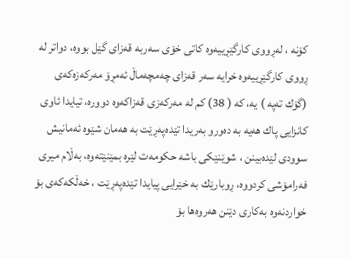كۆنه‌ ، له‌ڕووی‌ كارگێڕییه‌وه‌ كاتی‌ خۆی‌ سه‌ربه‌ قه‌زای‌ گێل بووه‌، دواتر له‌ ڕووی‌ كارگێڕییه‌وه‌ خرایه‌ سه‌ر قه‌زای‌ چه‌مچه‌ماڵ ئه‌مڕۆ مه‌ركه‌زه‌كه‌ی‌ (گۆك ته‌په‌ ) یه‌، كه‌ ( 38) كم له‌ مه‌ركه‌زی‌ قه‌زاكه‌وه‌ دووره‌، تیایدا ئاوی‌ كانزایی پاك هه‌یه‌ به‌ ده‌ورو به‌ریدا تێده‌په‌ڕێت به‌ هه‌مان شێوه‌ ئه‌مانیش سوودی‌ لێده‌بینن ، شوێنێكی‌ باشه‌ حكومه‌ت لێره‌ بمێنێته‌وه‌، به‌ڵام میری‌ فه‌رامۆشی‌ كردووه‌، ڕوبارێك به‌ خێرایی پیایدا تێده‌په‌ڕێت ، خه‌ڵكه‌كه‌ی‌ بۆ خواردنه‌وه‌ به‌كاری‌ دێنن هه‌روه‌ها بۆ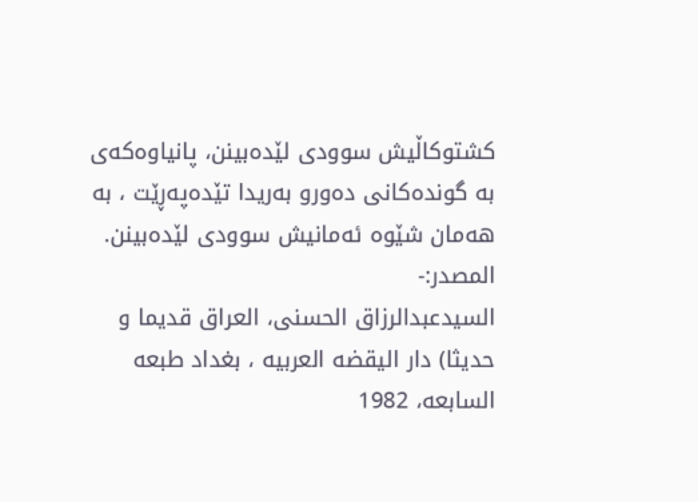كشتوكاڵیش سوودی‌ لێده‌بینن، پانیاوه‌كه‌ی‌ به‌ گونده‌كانی‌ ده‌ورو به‌ریدا تێده‌په‌ڕێت ، به‌ هه‌مان شێوه‌ ئه‌مانیش سوودی‌ لێده‌بینن.
المصدر:-
السیدعبدالرزاق الحسنی‌، العراق قدیما و حدیثا) دار الیقضه‌ العربیه‌ ، بغداد طبعه‌ السابعه‌، 1982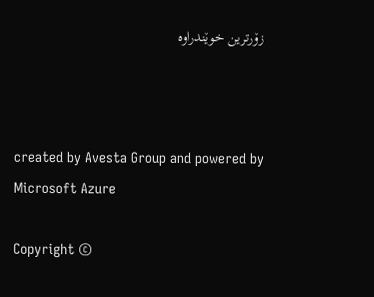زۆرترین خوێندراوە



created by Avesta Group and powered by Microsoft Azure

Copyright ©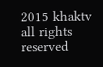2015 khaktv all rights reserved